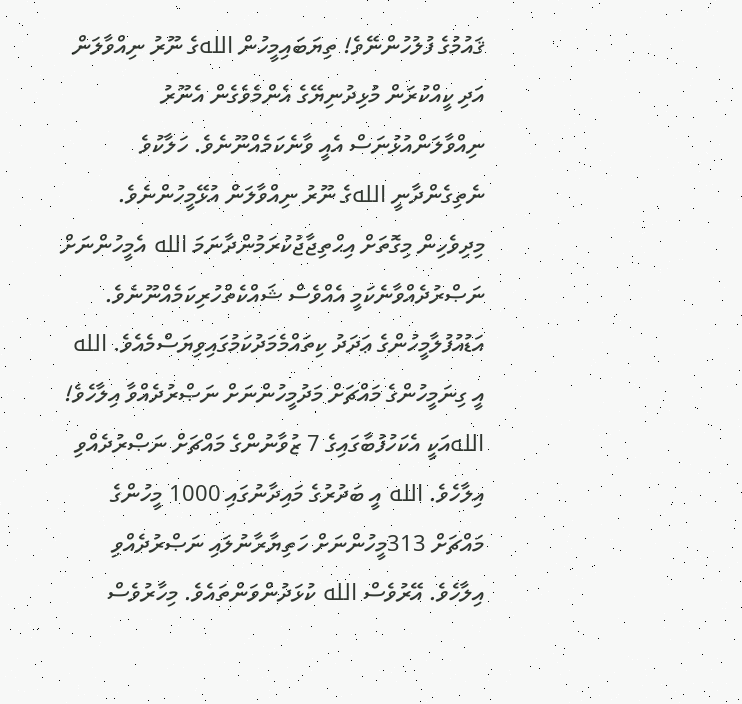ޤައުމުގެ ފުލުހުންނޭވެ! ތިޔަބައިމީހުން اللهގެ ނޫރު ނިއްވާލަން އަދި ކީއްކުރަން މުޅިދުނިޔޭގެ އެންމެވެގެން އެނޫރު ނިއްވާލަންއުޅުނަސް އެއީ ވާނެކަމެއްނޫނެވެ. ހަލާކުވެ ނެތިގެންދާނީ اللهގެ ނޫރު ނިއްވާލަން އުޅޭމީހުންނެވެ. މިދިވެހިން މިގޮތަށް އިޙްތިޖާޖުކުރަމުންދާނަމަ الله އެމީހުންނަށް ނަޞްރުދެއްވާނެކަމީ އެއްވެސް ޝައްކެތްހުރިކަމެއްނޫނެވެ. އަޑުއުފުލާމީހުންގެ ޢަދަދު ކިތައްމެމަދުކަމުގައިވިޔަސްމެއެވެ. الله އީ ގިނަމީހުންގެ މައްޗަށް މަދުމީހުންނަށް ނަޞްރުދެއްވާ އިލާހެވެ! اللهއަކީ އެކަހުފުބާގައިގެ 7 ޒުވާނުންގެ މައްޗަށް ނަޞްރުދެއްވި އިލާހެވެ. الله އީ ބަދުރުގެ މައިދާނުގައި 1000 މީހުންގެ މައްޗަށް 313މީހުންނަށް ހަތިޔާރާނުލައި ނަޞްރުދެއްވި އިލާހެވެ. އޭރުވެސް الله ކުޅަދުންވަންތައެވެ. މިހާރުވެސް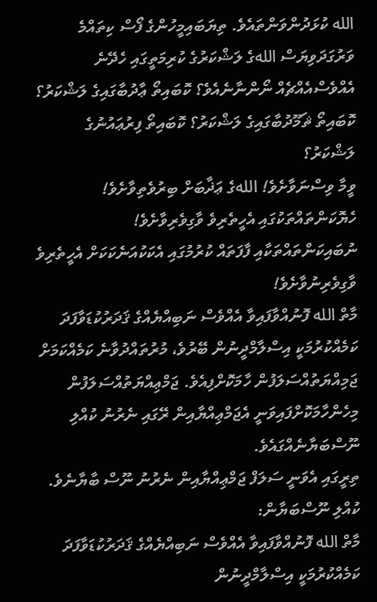الله ކުޅަދުންވަންތައެވެ. ތިޔަބައިމީހުންގެ ފޯސް ކިތައްމެ ވަރުގަދަވިޔަސް اللهގެ ލަޝްކަރުގެ ކުރިމަތީގައި ހެދޭނެ އެއްވެސްއެއްޗެއް ނޯންނާނެއެވެ؟ ކޮބައިތޯ ޢާދުބާގައިގެ ލަޝްކަރު؟ ކޮބައިތޯ ޘަމޫދުބާގައިގެ ލަޝްކަރު؟ ކޮބައިތޯ ފިރުޢައުނުގެ ލަޝްކަރު؟
ވީމާ ވިސްނަވާށެވެ! اللهގެ ޢަޛާބަށް ބިރުވެތިވާށެވެ! ހެޔޮކަންތައްތަކުގައި އެހީތެރިވެ ވާގިވެރިވާށެވެ! ނުބައިކަންތައްތަކާއި ފާފަތައް ކުރުމުގައި އެކަކުއަނެކަކަށް އެހީތެރިވެ ވާގިވެރިނުވާށެވެ!
މާތް الله ފޮނުއްވާފައިވާ އެއްވެސް ނަބިއްޔެއްގެ ޤަދަރުކުޑަވާފަދަ ކަމެއްކުރުމަކީ އިސްލާމްދީނުން ބޭރުވެ، މުރުތައްދުވާނެ ކަމެއްކަމަށް ޖަމިއްޔަތުއްސަލަފުން ހާމަކޮށްފިއެވެ. ޖަމްޢިއްޔަތުއްސަލަފުން މިހެންހާމަކޮށްފައިވަނީ އެޖަމްޢިއްޔާއިން ރޭގައި ނެރުނު ކުއްލި ނޫސްބަޔާނެއްގައެވެ.
ތިރީގައި އެވަނީ ސަލަފް ޖަމްޢިއްޔާއިން ނެރުނު ނޫސް ބާޔާނެވެ.
ކުއްލި ނޫސްބަޔާން:
މާތް الله ފޮނުއްވާފައިވާ އެއްވެސް ނަބިއްޔެއްގެ ޤަދަރުކުޑަވާފަދަ ކަމެއްކުރުމަކީ އިސްލާމްދީނުން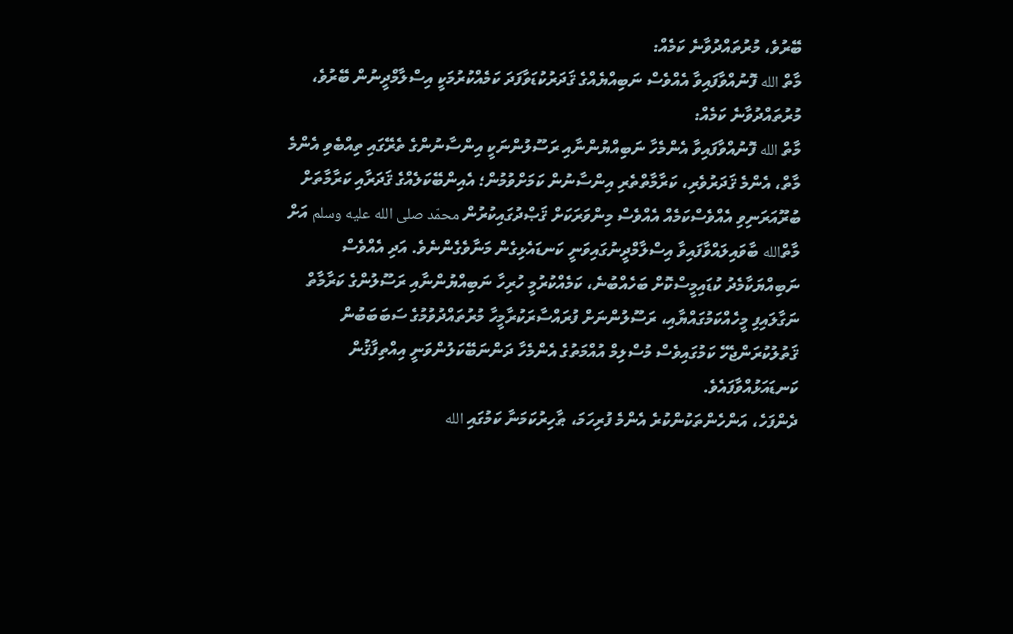ބޭރުވެ، މުރުތައްދުވާނެ ކަމެއް:
މާތް الله ފޮނުއްވާފައިވާ އެއްވެސް ނަބިއްޔެއްގެ ޤަދަރުކުޑަވާފަދަ ކަމެއްކުރުމަކީ އިސްލާމްދީނުން ބޭރުވެ، މުރުތައްދުވާނެ ކަމެއް:
މާތް الله ފޮނުއްވާފައިވާ އެންމެހާ ނަބިއްޔުންނާއި ރަސޫލުންނަކީ އިންސާނުންގެ ތެރޭގައި ތިއްބެވި އެންމެ މާތް، އެންމެ ޤަދަރުވެރި، ކަރާމާތްތެރި އިންސާނުން ކަމަށްވުމުން؛ އެއިންބޭކަލެއްގެ ޤަދަރާއި ކަރާމާތަށް ބުރޫއަރަނިވި އެއްވެސްކަމެއް އެއްވެސް މިންވަރަކަށް ޤަޞްދުގައިކުރުން محمّد صلى الله عليه وسلم އަށް މާތްالله ބާވައިލައްވާފައިވާ އިސްލާމްދީނުގައިވަނީ ކަނޑައެޅިގެން މަނާވެގެންނެވެ. އަދި އެއްވެސް ނަބިއްޔަކާމެދު ކުޑައިމީސްކޮށް ބަހެއްބުނެ، ކަމެއްކުރުމީ ހުރިހާ ނަބިއްޔުންނާއި ރަސޫލުންގެ ކަރާމާތް ނަގާލައިފި މީހެއްކަމުގައްޔާއި، ރަސޫލުންނަށް ފުރައްސާރަކުރާމީހާ މުރުތައްދުވުމުގެ ސަބަބަބުން ޤަތުލުކުރަންޖެހޭ ކަމުގައިވެސް މުސްލިމް އުއްމަތުގެ އެންމެހާ ދަންނަބޭކަލުންވަނީ އިއްތިފާޤުން ކަނޑައަޅުއްވާފައެވެ.
ދެންފަހެ، އަންހެންތަކުންކުރެ އެންމެ ފުރިހަމަ، ޠާހިރުކަމަނާ ކަމުގައި الله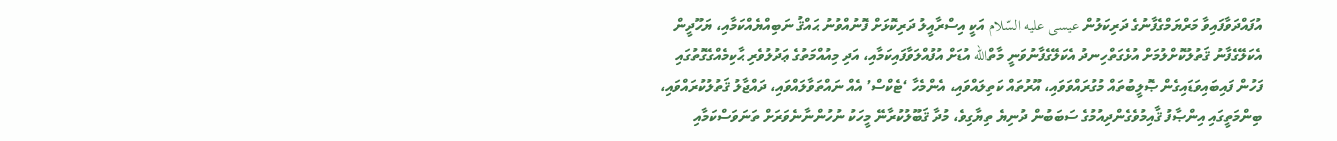އުފައްދަވާފައިވާ މަރްޔަމްގެފާނުގެ ދަރިކަލުން عيسى عليه السّلام އަކީ އިސްރާއީލު ދަރިކޮޅަށް ފޮނުއްވުނު ޙައްޤު ނަބިއްޔެއްކަމާއި، ޔަހޫދީން އެކަލޭގެފާނު ޤަތުލުކޮށްލުމަށް އުޅެގަތްހިނދު އެކަލޭގެފާނުވަނީ މާތްالله އުޑަށް އުފުއްލަވާފައިކަމާއި، އަދި މިއުއްމަތުގެ ޢަދުލުވެރި ޙާކިމެއްގެގޮތުގައި ފަހުން ފައިބައިވަޑައިގެން ޞޮލީބުތައް މުގުރައްވަވައި، އޫރުތައް ކަތިލައްވައި، އެންމެހާ ‘ޓެކްސް’ އެއް ނައްތަވާލައްވައި، ދައްޖާލު ޤަތުލުކުރައްވައި، ބިންމަތީގައި އިންޞާފު ޤާއިމުވެގެންދިއުމުގެ ސަބަބުން ދުނިޔެ ތިޔާގިވެ، މުދާ ޤަބޫލުކުރާނޭ މީހަކު ނުހުންނާނެވަރަށް ތަނަވަސްކަމާއި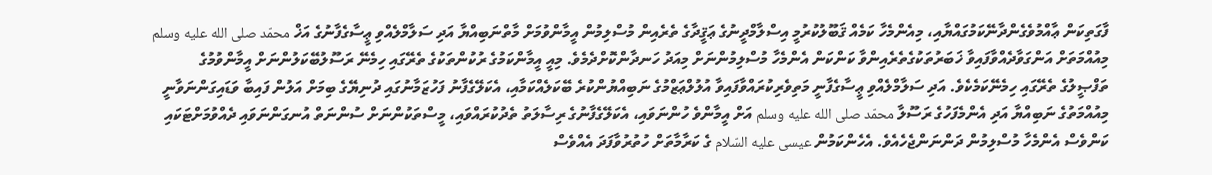ފާގަތިކަން ޢާއްމުވެގެންދާނޭކަމުގައްޔާއި، މިއެންމެހާ ކަމެއް ޤަބޫލުކުރުމީ އިސްލާމްދީނުގެ ޢަޤީދާގެ ތެރެއިން މުސްލިމުން އީމާންވުމަށް މާތްނަބިއްޔާ އަދި ސަލާމްލެއްވި ޢީސާގެފާނުގެ އަޚް محمّد صلى الله عليه وسلم މިއުއްމަތަށް އަންގަވާދެއްވާފައިވާ ޚަބަރުތަކުގެތެރެއިންވާ ކަންކަން އެންމެހާ މުސްލިމުންނަށް މިއަދު ހަނދާންކޮށްދެމެވެ. މިއީ އީމާންކަމުގެ ރުކުންތަކުގެ ތެރޭގައި ހިމެނޭ ރަސޫލުބޭކަލުންނަށް އީމާންވުމުގެ ތަފްޞީލުގެ ތެރޭގައި ހިމެނޭކަމެކެވެ. އަދި ސަލާމްލެއްވި ޢީސާގެފާނީ މަތިވެރިކުރައްވާފައިވާ އުލުލްޢަޒްމުގެ ނަބިއްޔުންކުރެ ބޭކަލެއްކަމާއި، އެކަލޭގެފާނު ފަހުޒަމާނުގައި ދުނިޔޭގެ ބިމަށް އަލުން ފައިބާ ވަޑައިގަންނަވާނީ މިއުއްމަތުގެ ނަބިއްޔާ އަދި އެންމެފަހުގެ ރަސޫލާ محمّد صلى الله عليه وسلم އަށް އީމާންވެ ހުންނަވައި، އެކަލޭގެފާނުގެ ރިސާލަތު ތެދުކުރައްވައި، މީސްތަކުންނަށް ސުންނަތް އުނގަންނަވައި ދެއްވުމަށްޓަކައި ކަންވެސް އެންމެހާ މުސްލިމުން ދަންނަންޖެހެއެވެ. އެހެންކަމުން عيسى عليه السّلام ގެ ކަރާމާތަށް ހުތުރުވާފަދަ އެއްވެސް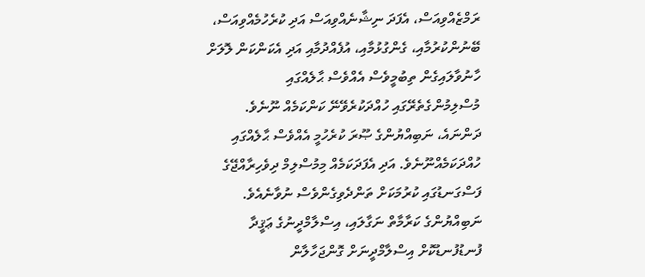ރަމްޒެއްވިއަސް، އެފަދަ ނިޝާނެއްވިއަސް އަދި ކުރެހުމެއްވިއަސް، ބޭނުންކުރުމާއި، ގެންގުޅުމާއި، އުފެއްދުމާއި އަދި އެކަންކަން ލޮލަށް ހާނުވާލައިގެން ތިބުމީވެސް އެއްވެސް ޙާލެއްގައި މުސްލިމުންގެތެރޭގައި ހުއްދަކުރެވޭނޭ ކަންކަމެއް ނޫނެވެ.
ދަންނައެ، ނަބިއްޔުންގެ ޞޫރަ ކުރެހުމީ އެއްވެސް ޙާލެއްގައި ހުއްދަކަމެއްނޫނެވެ. އަދި އެފަދަކަމެއް މިމުސްލިމް ދިވެހިރާއްޖޭގެ ފަސްގަނޑުގައި ކުރުމަކަށް ތަންދެވިގެންވެސް ނުވާނެއެވެ. ނަބިއްޔުންގެ ކަރާމާތް ނަގާލައި، އިސްލާމްދީނުގެ ޢަޤީދާ ފުނޑުފުނޑުކޮށް އިސްލާމްދީނަށް ގޮންޖަހާލާން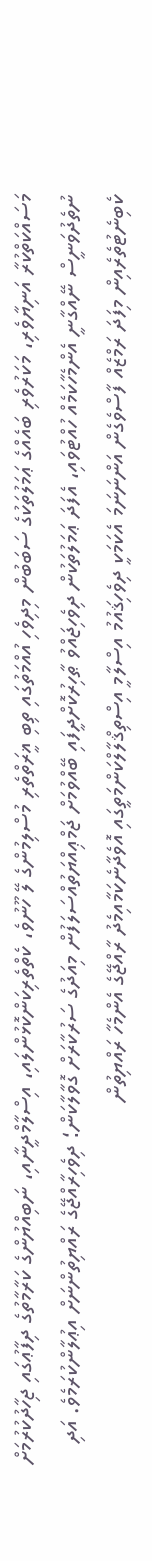މަސައްކަތްކުރާ އަނިޔާވެރި، މަކަރުވެރި ބައެއްގެ ޢަމަލުތަކުގެ ސަބަބުން މިދިވެހި އުއްމަތުގައި ތިބި ޣީރަތްތެރި މުސްލިމުންގެ ލޭ ހޫނުވެ، ކެތްތެރިކަންކޮޅުންލައި، އިސްލާމްދީނާއި، ނަބިއްޔުންގެ ކަރާމާތުގެ ދިފާޢުގައި ޖިހާދުކުރުމަށް ނުތެދުވަނީސް ނޭއްގާނީ އެންމެހާކަމެއް ހުއްޓުވައި، އެފަދަ ޢަމަލުތަކުން ދިވެހިޖައްވު ޠާހިރުކޮށްދީފައި ބޭއްވުމަށް ޖަމްޢިއްޔަތުއްސަލަފުން މިއަދުގެ ސަރުކާރަށް ގޮވާލާކަން؛ ދިވެހިރާއްޖޭގެ ރައްޔިތުންނަށް އިޢުލާންކުރަމެވެ. އަދި ކެބިނެޓުތެރެއިން މިފަދަ ރަމްޒެއް ފާސްވެގެން އަންނަނަމަ އެކަމަކީ ދިވެހިޤައުމު އިސްލާމީ އިސްތިޤްލާލްކަންމަތީގައި އޮވެދާނެކަމާއިމެދު ރާއްޖޭގެ އެންމެހާ ރައްޔިތުން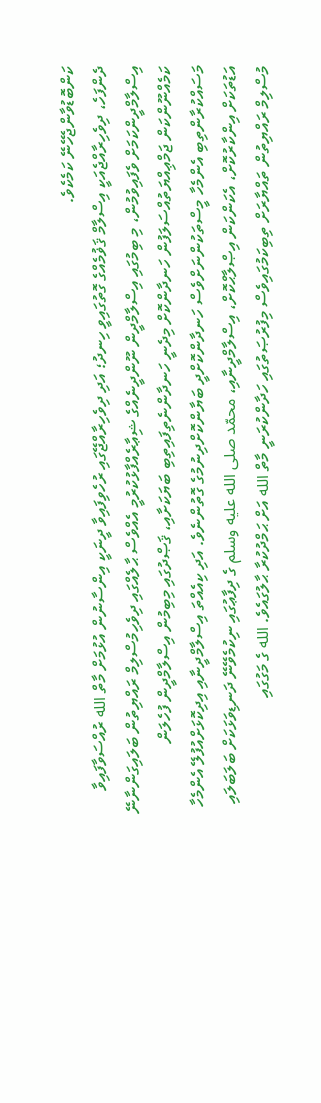ކަންބޮޑުވާންޖެހޭނޭ ކަމެކެވެ.
ދެންފަހެ، ދިވެހިރާއްޖެއަކީ އިސްލާމް ޤަޥުމެއްގެ ގޮތުގައިވީ ހިނދު؛ އަދި ދިވެހިރާއްޖޭގައި ރުހެވިފައިވާ ދީނަކީ އިންސާނުން އުޅުމަށް މާތް الله ރުއްސަވާފައިވާ އިސްލާމްދީންކަމަށް ވެފައިވުމުން، މި ބިމުގައި އިސްލާމްދީން ނޫންދީނެއްގެ ޝިޢާރެއްފާޅުކުރުމީ އެއްވެސް ޙާލެއްގައި ދިވެހިމުސްލިމް ރައްޔިތުން ބަލައިގަންނާނޭ ކަމެއްނޫންކަން ޖަމްޢިއްޔަތުއްސަލަފުން ހަނދާންކޮށް މިދެނީ ހަނދާންނެތިފައިތިބި ބަޔަކަށާއި، ޤަޞްދުގައި މިބިމުން އިސްލާމްދީން ފުހެލަން މަސައްކުރާންތިބި އެންމެހާ މީސްތަކުންނަށްވެސް ހަނދާންކޮށްދީ ބަޔާންކޮށްދިނުމުގެ ގޮތުންނެވެ. އަދި ކިއެއްތަ އިސްލާމްދީނާއި އިދިކޮޅަށްއުފުލޭ އެންމެހާ އަޑުތަކަށް އިންކާރުކޮށް، އެކަންކަން އިޞްލާޙްކޮށް، އިސްލާމްދީނާއި، محمّد صلى الله عليه وسلم ގެ ދިފާޢުގައި ނިކުމެވޭނޭ ދަނޑިވަޅަކަށް ބަލަބަލައި މުސްލިމް ރައްޔިތުން ތައްޔާރަށް ތިބިކަމުގައިވެސް މިފުރުޞަތުގައި ހަދާންކުރަނީ މާތް الله އަށް ޙަމްދުކުރާ ޙާލުގައެވެ. الله ގެ މަގުގައި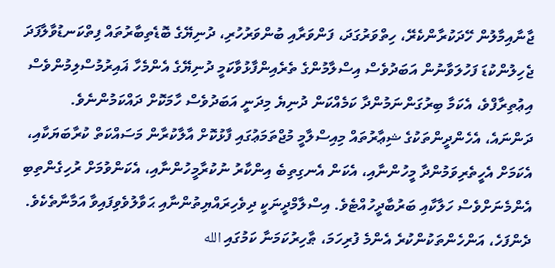ޖާނާއިމާލުން ހޭދަކުރާންކެރޭ، ހިތްވަރުގަދަ، ފަންވަރާއި ބުންވަރުހުރި، ދުނިޔޭގެ ބޮޑެތިބާރުތައް ފިތްކަނޑުވާލާފަދަ ޖެހިލުންކުޑަ ފަހުލަވާނުން އަބަދުވެސް އިސްލާމުންގެ ތެރެއިންފާޅުވާކަމީ ދުނިޔޭގެ އެންމެހާ ޣައިރުމުސްލިމުންވެސް އިޢުތިރާފްވެ، އެކަމާ ބިރުގަންނަމުންދާ ކަމެއްކަން ދުނިޔެ މިދަނީ އަބަދުވެސް ހާމަކޮށް ދައްކަމުންނެވެ.
ދަންނައެ، އެހެންދީންތަކުގެ ޝިޢާރުތައް މިއިސްލާމީ މުޖްތަމަޢުގައި ފާޅުކޮށް އާލާކުރާން މަސައްކަތް ކުރާބަޔަކާއި، އެކަމަށް އެހީތެރިވަމުންދާ މީހުންނާއި، އެކަން އެނގިތިބެ އިންކާރު ނުކުރާމީހުންނާއި، އެކަންވުމަށް ރުހިގެންތިބި އެންމެނަށްވެސް ހަލާކާއި ބަރުބާދީހުއްޓެވެ. އިސްލާމްދީނަކީ ދިވެހިރައްޔިތުންނާއި ޙަވާލުވެވިފައިވާ އަމާނާތެކެވެ.
ދެންފަހެ، އަންހެންތަކުންކުރެ އެންމެ ފުރިހަމަ، ޠާހިރުކަމަނާ ކަމުގައި الله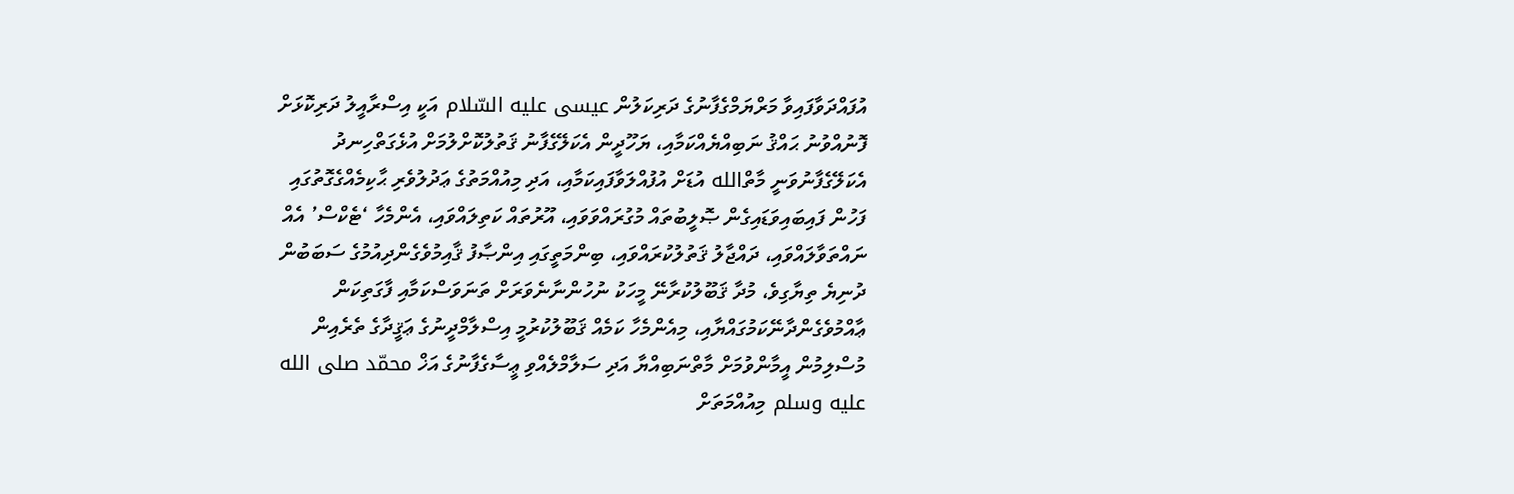އުފައްދަވާފައިވާ މަރްޔަމްގެފާނުގެ ދަރިކަލުން عيسى عليه السّلام އަކީ އިސްރާއީލު ދަރިކޮޅަށް ފޮނުއްވުނު ޙައްޤު ނަބިއްޔެއްކަމާއި، ޔަހޫދީން އެކަލޭގެފާނު ޤަތުލުކޮށްލުމަށް އުޅެގަތްހިނދު އެކަލޭގެފާނުވަނީ މާތްالله އުޑަށް އުފުއްލަވާފައިކަމާއި، އަދި މިއުއްމަތުގެ ޢަދުލުވެރި ޙާކިމެއްގެގޮތުގައި ފަހުން ފައިބައިވަޑައިގެން ޞޮލީބުތައް މުގުރައްވަވައި، އޫރުތައް ކަތިލައްވައި، އެންމެހާ ‘ޓެކްސް’ އެއް ނައްތަވާލައްވައި، ދައްޖާލު ޤަތުލުކުރައްވައި، ބިންމަތީގައި އިންޞާފު ޤާއިމުވެގެންދިއުމުގެ ސަބަބުން ދުނިޔެ ތިޔާގިވެ، މުދާ ޤަބޫލުކުރާނޭ މީހަކު ނުހުންނާނެވަރަށް ތަނަވަސްކަމާއި ފާގަތިކަން ޢާއްމުވެގެންދާނޭކަމުގައްޔާއި، މިއެންމެހާ ކަމެއް ޤަބޫލުކުރުމީ އިސްލާމްދީނުގެ ޢަޤީދާގެ ތެރެއިން މުސްލިމުން އީމާންވުމަށް މާތްނަބިއްޔާ އަދި ސަލާމްލެއްވި ޢީސާގެފާނުގެ އަޚް محمّد صلى الله عليه وسلم މިއުއްމަތަށް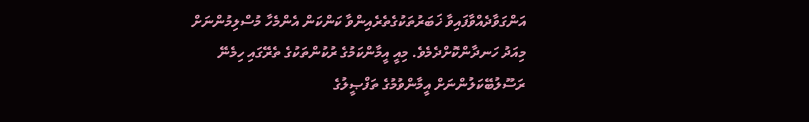އަންގަވާދެއްވާފައިވާ ޚަބަރުތަކުގެތެރެއިންވާ ކަންކަން އެންމެހާ މުސްލިމުންނަށް މިއަދު ހަނދާންކޮށްދެމެވެ. މިއީ އީމާންކަމުގެ ރުކުންތަކުގެ ތެރޭގައި ހިމެނޭ ރަސޫލުބޭކަލުންނަށް އީމާންވުމުގެ ތަފްޞީލުގެ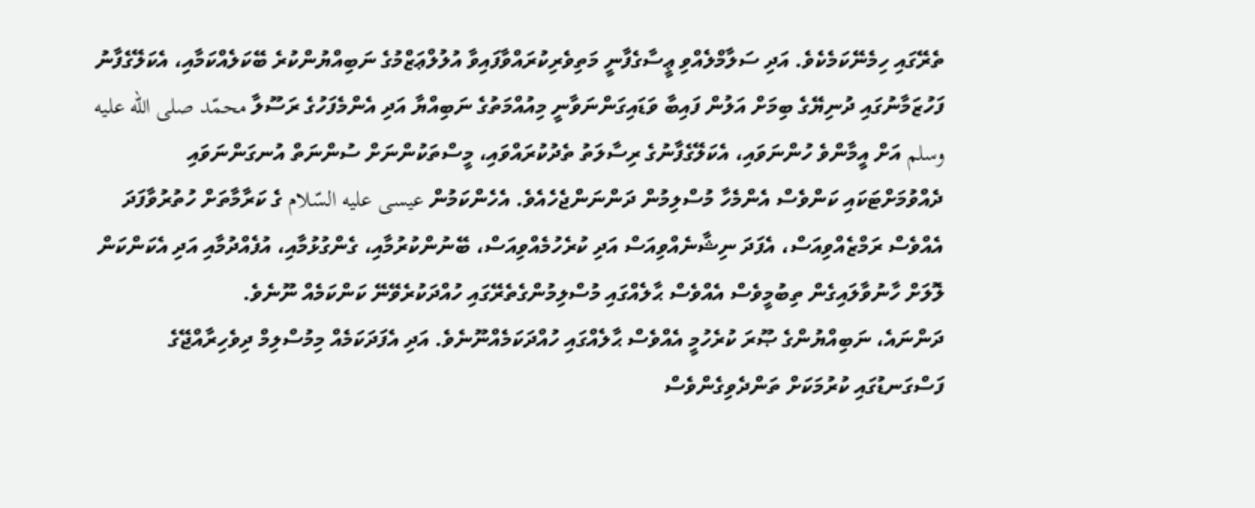ތެރޭގައި ހިމެނޭކަމެކެވެ. އަދި ސަލާމްލެއްވި ޢީސާގެފާނީ މަތިވެރިކުރައްވާފައިވާ އުލުލްޢަޒްމުގެ ނަބިއްޔުންކުރެ ބޭކަލެއްކަމާއި، އެކަލޭގެފާނު ފަހުޒަމާނުގައި ދުނިޔޭގެ ބިމަށް އަލުން ފައިބާ ވަޑައިގަންނަވާނީ މިއުއްމަތުގެ ނަބިއްޔާ އަދި އެންމެފަހުގެ ރަސޫލާ محمّد صلى الله عليه وسلم އަށް އީމާންވެ ހުންނަވައި، އެކަލޭގެފާނުގެ ރިސާލަތު ތެދުކުރައްވައި، މީސްތަކުންނަށް ސުންނަތް އުނގަންނަވައި ދެއްވުމަށްޓަކައި ކަންވެސް އެންމެހާ މުސްލިމުން ދަންނަންޖެހެއެވެ. އެހެންކަމުން عيسى عليه السّلام ގެ ކަރާމާތަށް ހުތުރުވާފަދަ އެއްވެސް ރަމްޒެއްވިއަސް، އެފަދަ ނިޝާނެއްވިއަސް އަދި ކުރެހުމެއްވިއަސް، ބޭނުންކުރުމާއި، ގެންގުޅުމާއި، އުފެއްދުމާއި އަދި އެކަންކަން ލޮލަށް ހާނުވާލައިގެން ތިބުމީވެސް އެއްވެސް ޙާލެއްގައި މުސްލިމުންގެތެރޭގައި ހުއްދަކުރެވޭނޭ ކަންކަމެއް ނޫނެވެ.
ދަންނައެ، ނަބިއްޔުންގެ ޞޫރަ ކުރެހުމީ އެއްވެސް ޙާލެއްގައި ހުއްދަކަމެއްނޫނެވެ. އަދި އެފަދަކަމެއް މިމުސްލިމް ދިވެހިރާއްޖޭގެ ފަސްގަނޑުގައި ކުރުމަކަށް ތަންދެވިގެންވެސް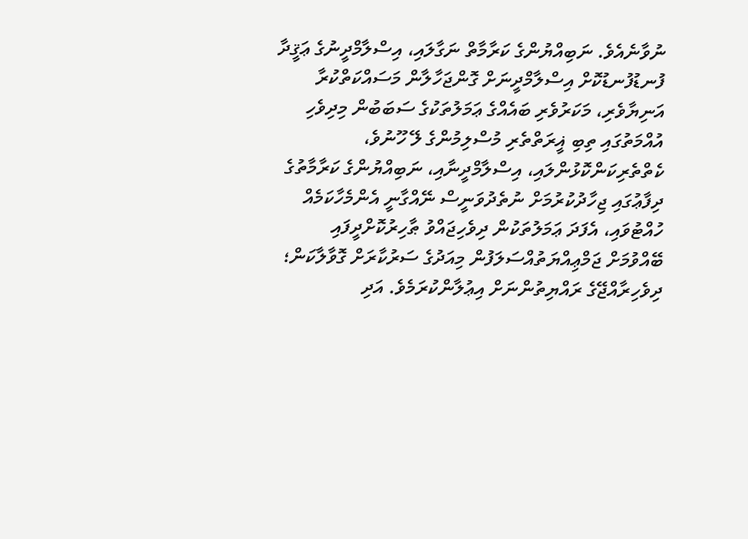ނުވާނެއެވެ. ނަބިއްޔުންގެ ކަރާމާތް ނަގާލައި، އިސްލާމްދީނުގެ ޢަޤީދާ ފުނޑުފުނޑުކޮށް އިސްލާމްދީނަށް ގޮންޖަހާލާން މަސައްކަތްކުރާ އަނިޔާވެރި، މަކަރުވެރި ބައެއްގެ ޢަމަލުތަކުގެ ސަބަބުން މިދިވެހި އުއްމަތުގައި ތިބި ޣީރަތްތެރި މުސްލިމުންގެ ލޭ ހޫނުވެ، ކެތްތެރިކަންކޮޅުންލައި، އިސްލާމްދީނާއި، ނަބިއްޔުންގެ ކަރާމާތުގެ ދިފާޢުގައި ޖިހާދުކުރުމަށް ނުތެދުވަނީސް ނޭއްގާނީ އެންމެހާކަމެއް ހުއްޓުވައި، އެފަދަ ޢަމަލުތަކުން ދިވެހިޖައްވު ޠާހިރުކޮށްދީފައި ބޭއްވުމަށް ޖަމްޢިއްޔަތުއްސަލަފުން މިއަދުގެ ސަރުކާރަށް ގޮވާލާކަން؛ ދިވެހިރާއްޖޭގެ ރައްޔިތުންނަށް އިޢުލާންކުރަމެވެ. އަދި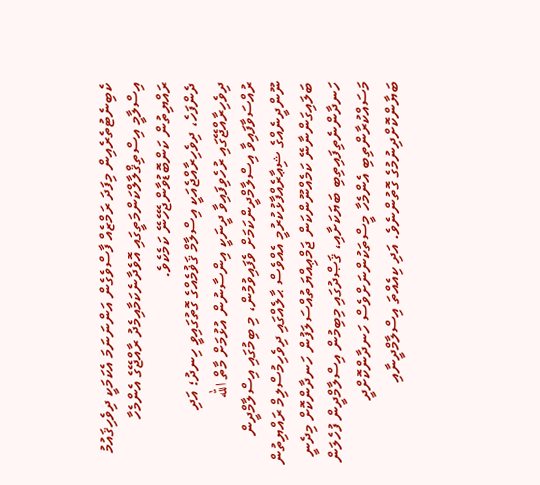ކެބިނެޓުތެރެއިން މިފަދަ ރަމްޒެއް ފާސްވެގެން އަންނަނަމަ އެކަމަކީ ދިވެހިޤައުމު އިސްލާމީ އިސްތިޤްލާލްކަންމަތީގައި އޮވެދާނެކަމާއިމެދު ރާއްޖޭގެ އެންމެހާ ރައްޔިތުން ކަންބޮޑުވާންޖެހޭނޭ ކަމެކެވެ.
ދެންފަހެ، ދިވެހިރާއްޖެއަކީ އިސްލާމް ޤަޥުމެއްގެ ގޮތުގައިވީ ހިނދު؛ އަދި ދިވެހިރާއްޖޭގައި ރުހެވިފައިވާ ދީނަކީ އިންސާނުން އުޅުމަށް މާތް الله ރުއްސަވާފައިވާ އިސްލާމްދީންކަމަށް ވެފައިވުމުން، މި ބިމުގައި އިސްލާމްދީން ނޫންދީނެއްގެ ޝިޢާރެއްފާޅުކުރުމީ އެއްވެސް ޙާލެއްގައި ދިވެހިމުސްލިމް ރައްޔިތުން ބަލައިގަންނާނޭ ކަމެއްނޫންކަން ޖަމްޢިއްޔަތުއްސަލަފުން ހަނދާންކޮށް މިދެނީ ހަނދާންނެތިފައިތިބި ބަޔަކަށާއި، ޤަޞްދުގައި މިބިމުން އިސްލާމްދީން ފުހެލަން މަސައްކުރާންތިބި އެންމެހާ މީސްތަކުންނަށްވެސް ހަނދާންކޮށްދީ ބަޔާންކޮށްދިނުމުގެ ގޮތުންނެވެ. އަދި ކިއެއްތަ އިސްލާމްދީނާއި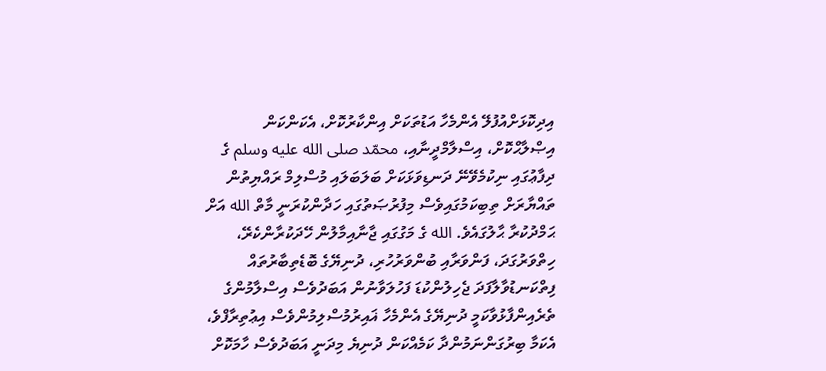އިދިކޮޅަށްއުފުލޭ އެންމެހާ އަޑުތަކަށް އިންކާރުކޮށް، އެކަންކަން އިޞްލާޙްކޮށް، އިސްލާމްދީނާއި، محمّد صلى الله عليه وسلم ގެ ދިފާޢުގައި ނިކުމެވޭނޭ ދަނޑިވަޅަކަށް ބަލަބަލައި މުސްލިމް ރައްޔިތުން ތައްޔާރަށް ތިބިކަމުގައިވެސް މިފުރުޞަތުގައި ހަދާންކުރަނީ މާތް الله އަށް ޙަމްދުކުރާ ޙާލުގައެވެ. الله ގެ މަގުގައި ޖާނާއިމާލުން ހޭދަކުރާންކެރޭ، ހިތްވަރުގަދަ، ފަންވަރާއި ބުންވަރުހުރި، ދުނިޔޭގެ ބޮޑެތިބާރުތައް ފިތްކަނޑުވާލާފަދަ ޖެހިލުންކުޑަ ފަހުލަވާނުން އަބަދުވެސް އިސްލާމުންގެ ތެރެއިންފާޅުވާކަމީ ދުނިޔޭގެ އެންމެހާ ޣައިރުމުސްލިމުންވެސް އިޢުތިރާފްވެ، އެކަމާ ބިރުގަންނަމުންދާ ކަމެއްކަން ދުނިޔެ މިދަނީ އަބަދުވެސް ހާމަކޮށް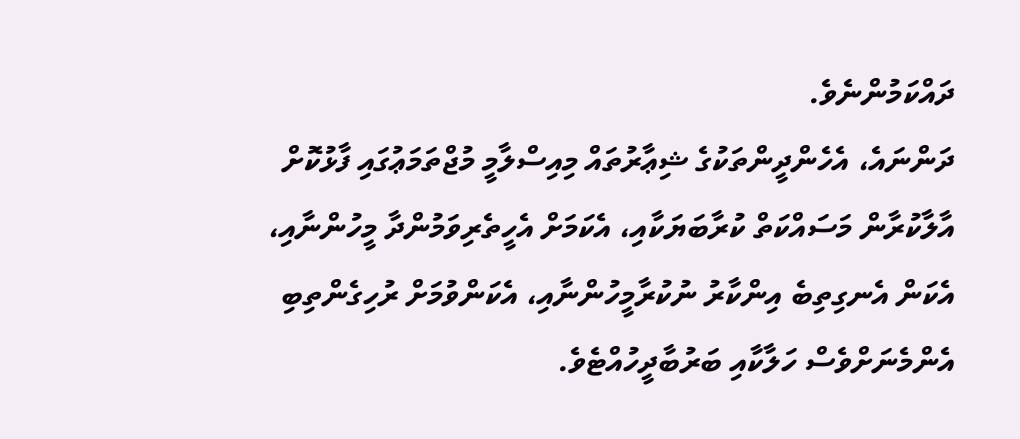ދައްކަމުންނެވެ.
ދަންނައެ، އެހެންދީންތަކުގެ ޝިޢާރުތައް މިއިސްލާމީ މުޖްތަމަޢުގައި ފާޅުކޮށް އާލާކުރާން މަސައްކަތް ކުރާބަޔަކާއި، އެކަމަށް އެހީތެރިވަމުންދާ މީހުންނާއި، އެކަން އެނގިތިބެ އިންކާރު ނުކުރާމީހުންނާއި، އެކަންވުމަށް ރުހިގެންތިބި އެންމެނަށްވެސް ހަލާކާއި ބަރުބާދީހުއްޓެވެ.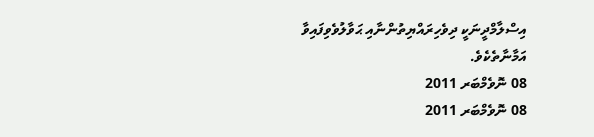އިސްލާމްދީނަކީ ދިވެހިރައްޔިތުންނާއި ޙަވާލުވެވިފައިވާ އަމާނާތެކެވެ.
08 ނޮވެމްބަރ 2011
08 ނޮވެމްބަރ 2011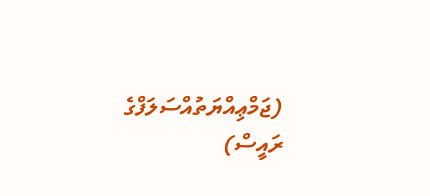(ޖަމްޢިއްޔަތުއްސަލަފްގެ ރައީސް)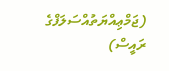(ޖަމްޢިއްޔަތުއްސަލަފްގެ ރައީސް)